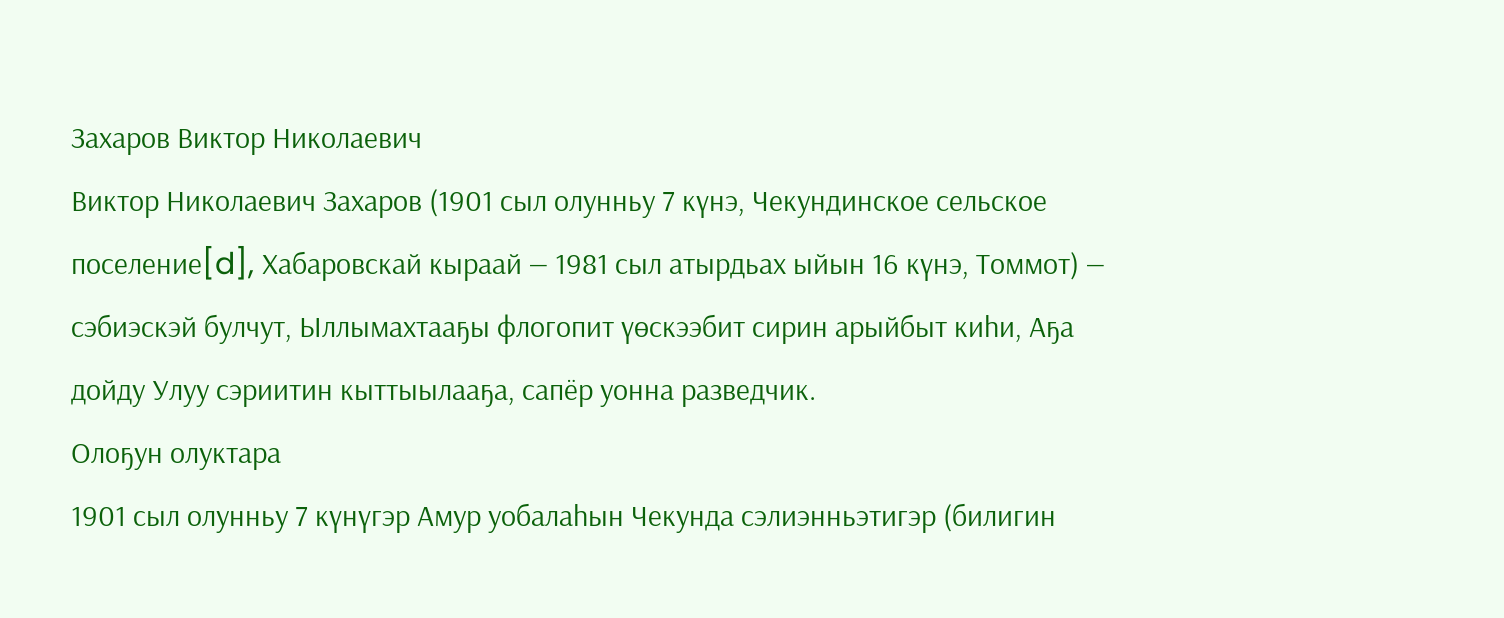Захаров Виктор Николаевич
Виктор Николаевич Захаров (1901 сыл олунньу 7 күнэ, Чекундинское сельское поселение[d], Хабаровскай кыраай — 1981 сыл атырдьах ыйын 16 күнэ, Томмот) — сэбиэскэй булчут, Ыллымахтааҕы флогопит үөскээбит сирин арыйбыт киһи, Аҕа дойду Улуу сэриитин кыттыылааҕа, сапёр уонна разведчик.
Олоҕун олуктара
1901 сыл олунньу 7 күнүгэр Амур уобалаһын Чекунда сэлиэнньэтигэр (билигин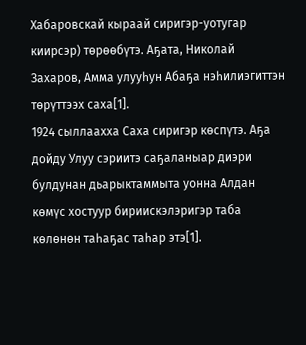Хабаровскай кыраай сиригэр-уотугар киирсэр) төрөөбүтэ. Аҕата, Николай Захаров, Амма улууһун Абаҕа нэһилиэгиттэн төрүттээх саха[1].
1924 сыллаахха Саха сиригэр көспүтэ. Аҕа дойду Улуу сэриитэ саҕаланыар диэри булдунан дьарыктаммыта уонна Алдан көмүс хостуур бириискэлэригэр таба көлөнөн таһаҕас таһар этэ[1].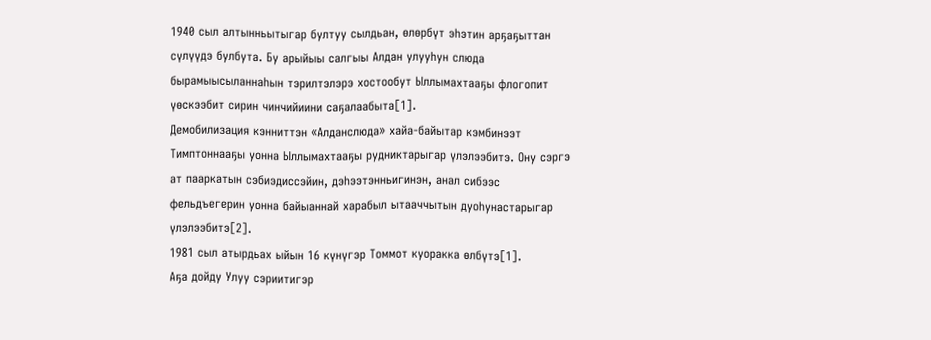1940 сыл алтынньытыгар бултуу сылдьан, өлөрбүт эһэтин арҕаҕыттан сүлүүдэ булбута. Бу арыйыы салгыы Алдан улууһун слюда бырамыысыланнаһын тэрилтэлэрэ хостообут Ыллымахтааҕы флогопит үөскээбит сирин чинчийиини саҕалаабыта[1].
Демобилизация кэнниттэн «Алданслюда» хайа-байытар кэмбинээт Тимптоннааҕы уонна Ыллымахтааҕы рудниктарыгар үлэлээбитэ. Ону сэргэ ат пааркатын сэбиэдиссэйин, дэһээтэнньигинэн, анал сибээс фельдъегерин уонна байыаннай харабыл ытааччытын дуоһунастарыгар үлэлээбитэ[2].
1981 сыл атырдьах ыйын 16 күнүгэр Томмот куоракка өлбүтэ[1].
Аҕа дойду Улуу сэриитигэр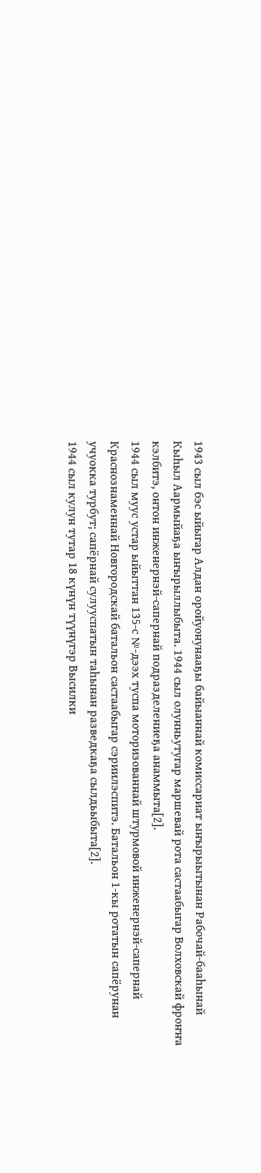1943 сыл бэс ыйыгар Алдан оройуонунааҕы байыаннай комиссариат ыҥырыытынан Рабочай-бааһынай Кыһыл Аармыйаҕа ыҥырыллыбыта. 1944 сыл олунньутугар маршевай рота састаабыгар Волховскай фроҥҥа кэлбитэ, онтон инженернэй-сапернай подразделениеҕа анаммыта[2].
1944 сыл муус устар ыйыттан 135-с №-дээх туспа моторизованнай штурмовой инженернэй-сапернай Краснознаменнай Новгородскай батальон састаабыгар сэриилэспитэ. Батальон 1-кы ротатын сапёрунан учуокка турбут; сапёрнай сулууспатын таһынан разведкаҕа сылдьыбыта[2].
1944 сыл кулун тутар 18 күнүн түүнүгэр Высилки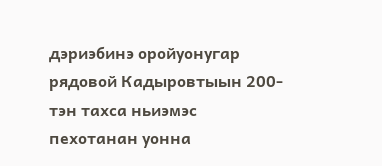дэриэбинэ оройуонугар рядовой Кадыровтыын 200-тэн тахса ньиэмэс пехотанан уонна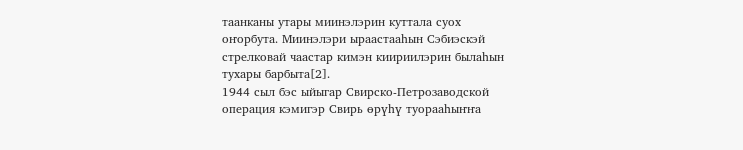таанканы утары миинэлэрин куттала суох оҥорбута. Миинэлэри ыраастааһын Сэбиэскэй стрелковай чаастар кимэн киириилэрин былаһын тухары барбыта[2].
1944 сыл бэс ыйыгар Свирско-Петрозаводской операция кэмигэр Свирь өрүһү туорааһыҥҥа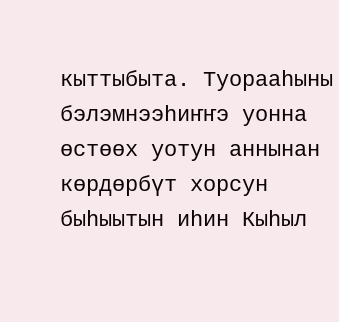кыттыбыта. Туорааһыны бэлэмнээһиҥҥэ уонна өстөөх уотун аннынан көрдөрбүт хорсун быһыытын иһин Кыһыл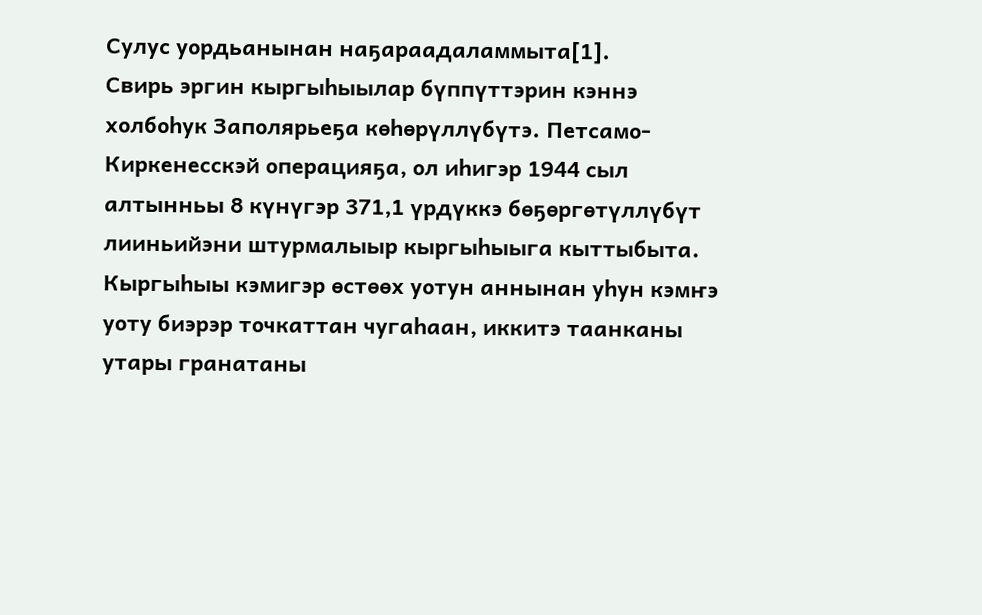Сулус уордьанынан наҕараадаламмыта[1].
Свирь эргин кыргыһыылар бүппүттэрин кэннэ холбоһук Заполярьеҕа көһөрүллүбүтэ. Петсамо-Киркенесскэй операцияҕа, ол иһигэр 1944 сыл алтынньы 8 күнүгэр 371,1 үрдүккэ бөҕөргөтүллүбүт лииньийэни штурмалыыр кыргыһыыга кыттыбыта. Кыргыһыы кэмигэр өстөөх уотун аннынан уһун кэмҥэ уоту биэрэр точкаттан чугаһаан, иккитэ таанканы утары гранатаны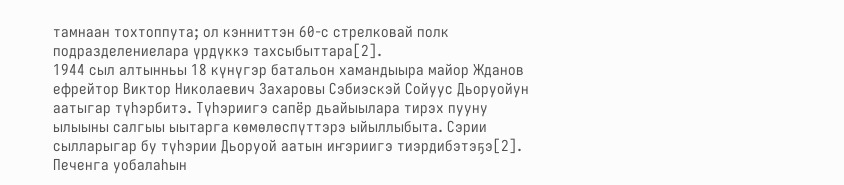тамнаан тохтоппута; ол кэнниттэн 60-с стрелковай полк подразделениелара үрдүккэ тахсыбыттара[2].
1944 сыл алтынньы 18 күнүгэр батальон хамандыыра майор Жданов ефрейтор Виктор Николаевич Захаровы Сэбиэскэй Сойуус Дьоруойун аатыгар түһэрбитэ. Түһэриигэ сапёр дьайыылара тирэх пууну ылыыны салгыы ыытарга көмөлөспүттэрэ ыйыллыбыта. Сэрии сылларыгар бу түһэрии Дьоруой аатын иҥэриигэ тиэрдибэтэҕэ[2].
Печенга уобалаһын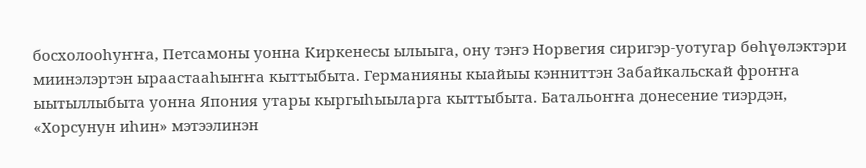босхолооһуҥҥа, Петсамоны уонна Киркенесы ылыыга, ону тэҥэ Норвегия сиригэр-уотугар бөһүөлэктэри миинэлэртэн ыраастааһыҥҥа кыттыбыта. Германияны кыайыы кэнниттэн Забайкальскай фроҥҥа ыытыллыбыта уонна Япония утары кыргыһыыларга кыттыбыта. Батальоҥҥа донесение тиэрдэн, «Хорсунун иһин» мэтээлинэн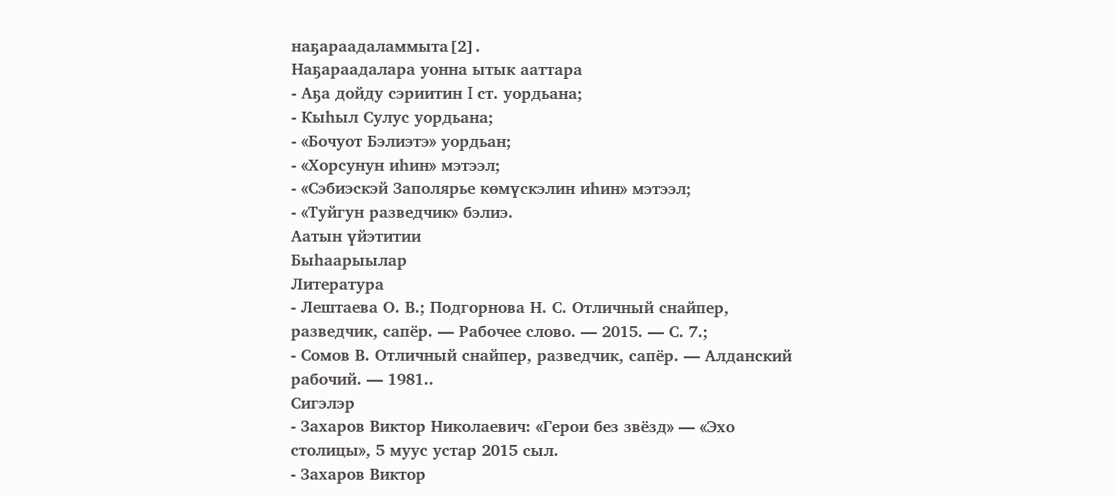наҕараадаламмыта[2].
Наҕараадалара уонна ытык ааттара
- Аҕа дойду сэриитин I ст. уордьана;
- Кыһыл Сулус уордьана;
- «Бочуот Бэлиэтэ» уордьан;
- «Хорсунун иһин» мэтээл;
- «Сэбиэскэй Заполярье көмүскэлин иһин» мэтээл;
- «Туйгун разведчик» бэлиэ.
Аатын үйэтитии
Быһаарыылар
Литература
- Лештаева О. В.; Подгорнова Н. С. Отличный снайпер, разведчик, сапёр. — Рабочее слово. — 2015. — С. 7.;
- Сомов В. Отличный снайпер, разведчик, сапёр. — Алданский рабочий. — 1981..
Сигэлэр
- Захаров Виктор Николаевич: «Герои без звёзд» — «Эхо столицы», 5 муус устар 2015 сыл.
- Захаров Виктор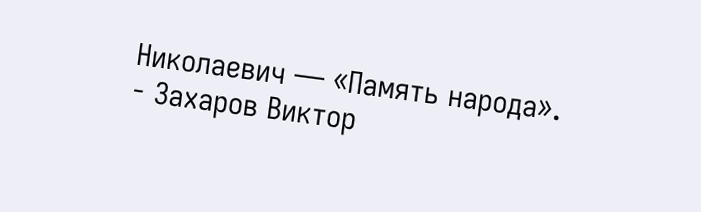Николаевич — «Память народа».
- Захаров Виктор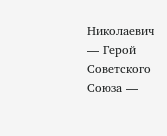Николаевич — Герой Советского Союза —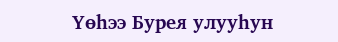Үөһээ Бурея улууһун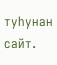туһунан сайт.